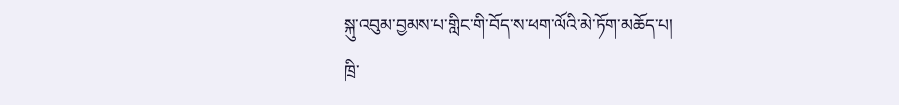སྐུ་འབུམ་བྱམས་པ་གླིང་གི་བོད་ས་ཕག་ལོའི་མེ་ཏོག་མཆོད་པ།
ཁྲི་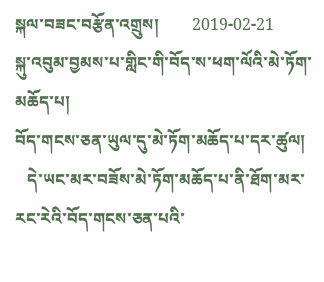སྐལ་བཟང་བརྩོན་འགྲུས།        2019-02-21
སྐུ་འབུམ་བྱམས་པ་གླིང་གི་བོད་ས་ཕག་ལོའི་མེ་ཏོག་མཆོད་པ།
བོད་གངས་ཅན་ཡུལ་དུ་མེ་ཏོག་མཆོད་པ་དར་ཚུལ།
   དེ་ཡང་མར་བཟོས་མེ་ཏོག་མཆོད་པ་ནི་ཐོག་མར་རང་རེའི་བོད་གངས་ཅན་པའི་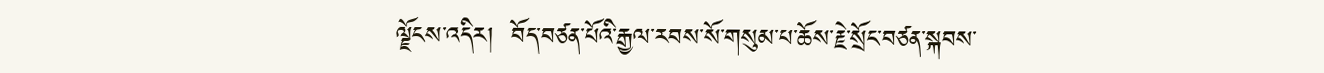ལྗོངས་འདིར།  བོད་བཙན་པོའི་རྒྱལ་རབས་སོ་གསུམ་པ་ཆོས་རྗེ་སྲོང་བཙན་སྐབས་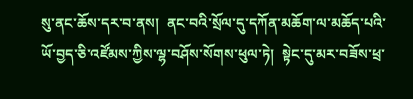སུ་ནང་ཆོས་དར་བ་ནས།  ནང་བའི་སྲོལ་དུ་དཀོན་མཆོག་ལ་མཆོད་པའི་ཡོ་བྱད་ཅི་འཛོམས་ཀྱིས་ལྷ་བཤོས་སོགས་ཕུལ་ཏེ།  སྟེང་དུ་མར་བཟོས་ཕྲ་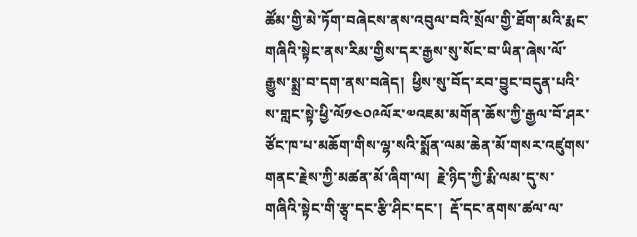ཚོམ་གྱི་མེ་ཏོག་བཞེངས་ནས་འབུལ་བའི་སྲོལ་གྱི་ཐོག་མའི་རྨང་གཞིའི་སྟེང་ནས་རིམ་གྱིས་དར་རྒྱས་སུ་སོང་བ་ཡིན་ཞེས་ལོ་རྒྱུས་སྨྲ་བ་དག་ནས་བཞེད།  ཕྱིས་སུ་བོད་རབ་བྱུང་བདུན་པའི་ས་གླང་སྟེ་ཕྱི་ལོ༡༤༠༩ལོར་༧འཇམ་མགོན་ཆོས་ཀྱི་རྒྱལ་བོ་ཤར་ཙོང་ཁ་པ་མཆོག་གིས་ལྷ་སའི་སྨོན་ལམ་ཆེན་མོ་གསར་འཛུགས་གནང་རྗེས་ཀྱི་མཚན་མོ་ཞིག་ལ།  རྗེ་ཉིད་ཀྱི་རྨི་ལམ་དུ་ས་གཞིའི་སྟེང་གི་རྩྭ་དང་རྩི་ཤིང་དང་།  རྡོ་དང་ནགས་ཚལ་ལ་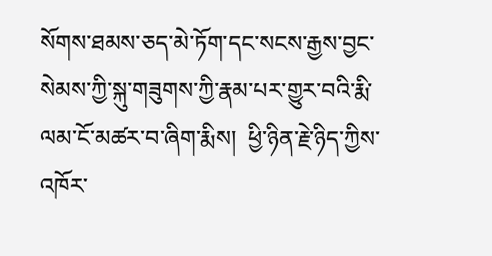སོགས་ཐམས་ཅད་མེ་ཏོག་དང་སངས་རྒྱས་བྱང་སེམས་ཀྱི་སྐུ་གཟུགས་ཀྱི་རྣམ་པར་གྱུར་བའི་རྨི་ལམ་ངོ་མཚར་བ་ཞིག་རྨིས།  ཕྱི་ཉིན་རྗེ་ཉིད་ཀྱིས་འཁོར་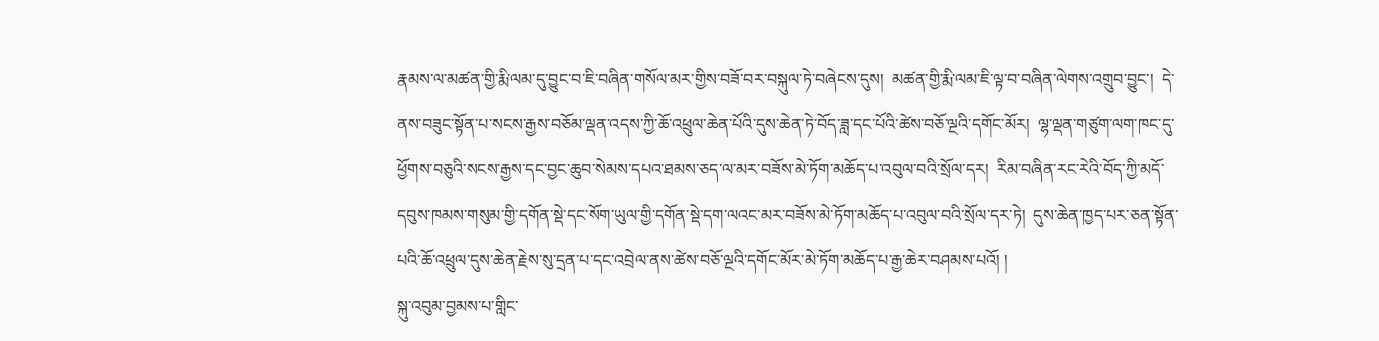རྣམས་ལ་མཚན་གྱི་རྨི་ལམ་དུ་བྱུང་བ་ཇི་བཞིན་གསོལ་མར་གྱིས་བཟོ་བར་བསྐུལ་ཏེ་བཞེངས་དུས།  མཚན་གྱི་རྨི་ལམ་ཇི་ལྟ་བ་བཞིན་ལེགས་འགྲུབ་བྱུང་།  དེ་ནས་བཟུང་སྟོན་པ་སངས་རྒྱས་བཅོམ་ལྡན་འདས་ཀྱི་ཆོ་འཕྲུལ་ཆེན་པོའི་དུས་ཆེན་ཏེ་བོད་ཟླ་དང་པོའི་ཚེས་བཅོ་ལྔའི་དགོང་མོར།  ལྷ་ལྡན་གཙུག་ལག་ཁང་དུ་ཕྱོགས་བཅུའི་སངས་རྒྱས་དང་བྱང་ཆུབ་སེམས་དཔའ་ཐམས་ཅད་ལ་མར་བཟོས་མེ་ཏོག་མཆོད་པ་འབུལ་བའི་སྲོལ་དར།  རིམ་བཞིན་རང་རེའི་བོད་ཀྱི་མདོ་དབུས་ཁམས་གསུམ་གྱི་དགོན་སྡེ་དང་སོག་ཡུལ་གྱི་དགོན་སྡེ་དག་ལའང་མར་བཟོས་མེ་ཏོག་མཆོད་པ་འབུལ་བའི་སྲོལ་དར་ཏེ།  དུས་ཆེན་ཁྱད་པར་ཅན་སྟོན་པའི་ཆོ་འཕྲུལ་དུས་ཆེན་རྗེས་སུ་དྲན་པ་དང་འབྲེལ་ནས་ཚེས་བཅོ་ལྔའི་དགོང་མོར་མེ་ཏོག་མཆོད་པ་རྒྱ་ཆེར་བཤམས་པའོ། །
སྐུ་འབུམ་བྱམས་པ་གླིང་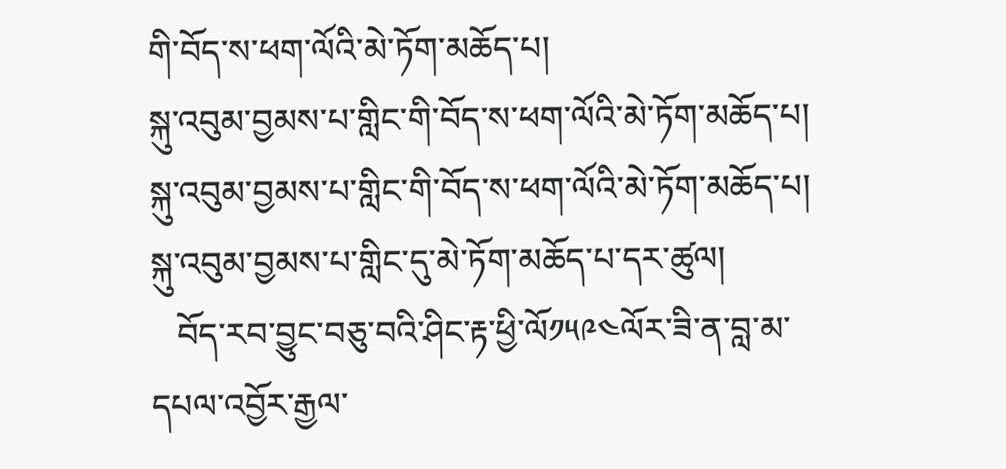གི་བོད་ས་ཕག་ལོའི་མེ་ཏོག་མཆོད་པ།
སྐུ་འབུམ་བྱམས་པ་གླིང་གི་བོད་ས་ཕག་ལོའི་མེ་ཏོག་མཆོད་པ།
སྐུ་འབུམ་བྱམས་པ་གླིང་གི་བོད་ས་ཕག་ལོའི་མེ་ཏོག་མཆོད་པ།
སྐུ་འབུམ་བྱམས་པ་གླིང་དུ་མེ་ཏོག་མཆོད་པ་དར་ཚུལ།
   བོད་རབ་བྱུང་བཅུ་བའི་ཤིང་རྟ་ཕྱི་ལོ༡༥༩༤ལོར་ཟི་ན་བླ་མ་དཔལ་འབྱོར་རྒྱལ་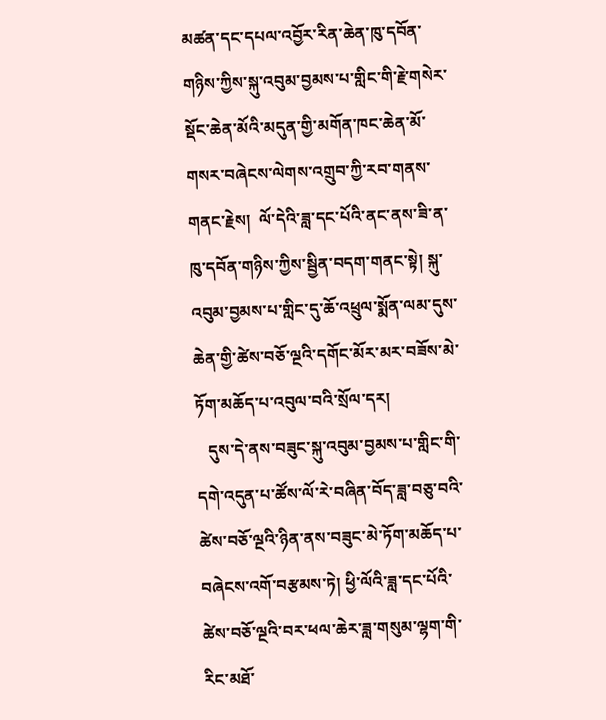མཚན་དང་དཔལ་འབྱོར་རིན་ཆེན་ཁུ་དབོན་གཉིས་ཀྱིས་སྐུ་འབུམ་བྱམས་པ་གླིང་གི་རྗེ་གསེར་སྡོང་ཆེན་མོའི་མདུན་གྱི་མགོན་ཁང་ཆེན་མོ་གསར་བཞེངས་ལེགས་འགྲུབ་ཀྱི་རབ་གནས་གནང་རྗེས།  ལོ་དེའི་ཟླ་དང་པོའི་ནང་ནས་ཟི་ན་ཁུ་དབོན་གཉིས་ཀྱིས་སྦྱིན་བདག་གནང་སྟེ། སྐུ་འབུམ་བྱམས་པ་གླིང་དུ་ཆོ་འཕྲུལ་སྨོན་ལམ་དུས་ཆེན་གྱི་ཚེས་བཅོ་ལྔའི་དགོང་མོར་མར་བཟོས་མེ་ཏོག་མཆོད་པ་འབུལ་བའི་སྲོལ་དར།
   དུས་དེ་ནས་བཟུང་སྐུ་འབུམ་བྱམས་པ་གླིང་གི་དགེ་འདུན་པ་ཚོས་ལོ་རེ་བཞིན་བོད་ཟླ་བཅུ་བའི་ཚེས་བཅོ་ལྔའི་ཉིན་ནས་བཟུང་མེ་ཏོག་མཆོད་པ་བཞེངས་འགོ་བརྩམས་ཏེ། ཕྱི་ལོའི་ཟླ་དང་པོའི་ཚེས་བཅོ་ལྔའི་བར་ཕལ་ཆེར་ཟླ་གསུམ་ལྷག་གི་རིང་མཐོ་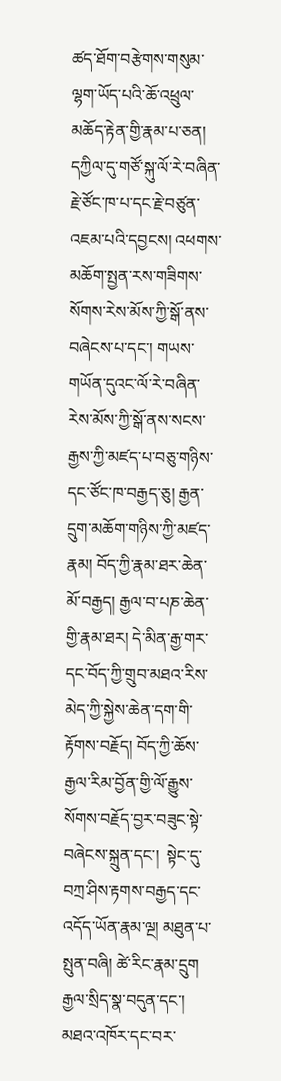ཚད་ཐོག་བརྩེགས་གསུམ་ལྷག་ཡོད་པའི་ཆོ་འཕྲུལ་མཆོད་རྟེན་གྱི་རྣམ་པ་ཅན།  དཀྱིལ་དུ་གཙོ་སྐུ་ལོ་རེ་བཞིན་རྗེ་ཙོང་ཁ་པ་དང་རྗེ་བཙུན་འཇམ་པའི་དབྱངས། འཕགས་མཆོག་སྤྱན་རས་གཟིགས་སོགས་རེས་མོས་ཀྱི་སྒོ་ནས་བཞེངས་པ་དང་། གཡས་གཡོན་དུའང་ལོ་རེ་བཞིན་རེས་མོས་ཀྱི་སྒོ་ནས་སངས་རྒྱས་ཀྱི་མཛད་པ་བཅུ་གཉིས་དང་ཙོང་ཁ་བརྒྱད་ཅུ། རྒྱན་དྲུག་མཆོག་གཉིས་ཀྱི་མཛད་རྣམ། བོད་ཀྱི་རྣམ་ཐར་ཆེན་མོ་བརྒྱད། རྒྱལ་བ་པཎ་ཆེན་གྱི་རྣམ་ཐར། དེ་མིན་རྒྱ་གར་དང་བོད་ཀྱི་གྲུབ་མཐའ་རིས་མེད་ཀྱི་སྐྱེས་ཆེན་དག་གི་རྟོགས་བརྗོད། བོད་ཀྱི་ཆོས་རྒྱལ་རིམ་བྱོན་གྱི་ལོ་རྒྱུས་སོགས་བརྗོད་བྱར་བཟུང་སྟེ་བཞེངས་སྐྲུན་དང་།  སྟེང་དུ་བཀྲ་ཤིས་རྟགས་བརྒྱད་དང་འདོད་ཡོན་རྣམ་ལྔ། མཐུན་པ་སྤུན་བཞི། ཚེ་རིང་རྣམ་དྲུག རྒྱལ་སྲིད་སྣ་བདུན་དང་།  མཐའ་འཁོར་དང་བར་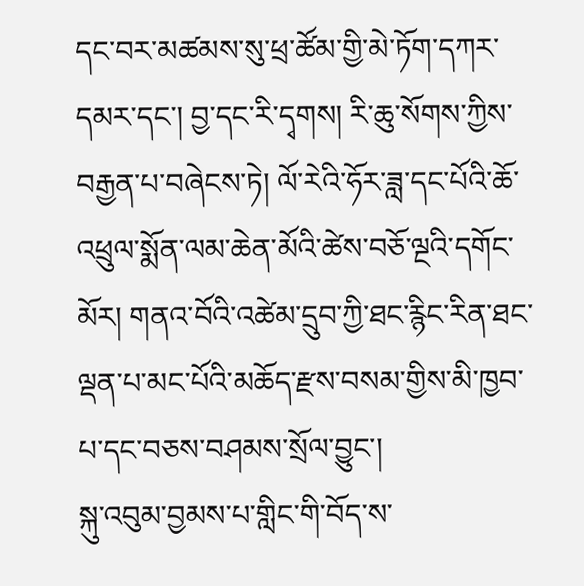དང་བར་མཚམས་སུ་ཕྲ་ཚོམ་གྱི་མེ་ཏོག་དཀར་དམར་དང་། བྱ་དང་རི་དྭགས། རི་ཆུ་སོགས་ཀྱིས་བརྒྱན་པ་བཞེངས་ཏེ། ལོ་རེའི་ཧོར་ཟླ་དང་པོའི་ཆོ་འཕྲུལ་སྨོན་ལམ་ཆེན་མོའི་ཚེས་བཅོ་ལྔའི་དགོང་མོར། གནའ་བོའི་འཚེམ་དྲུབ་ཀྱི་ཐང་རྙིང་རིན་ཐང་ལྡན་པ་མང་པོའི་མཆོད་རྫས་བསམ་གྱིས་མི་ཁྱབ་པ་དང་བཅས་བཤམས་སྲོལ་བྱུང་།
སྐུ་འབུམ་བྱམས་པ་གླིང་གི་བོད་ས་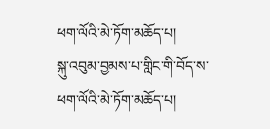ཕག་ལོའི་མེ་ཏོག་མཆོད་པ།
སྐུ་འབུམ་བྱམས་པ་གླིང་གི་བོད་ས་ཕག་ལོའི་མེ་ཏོག་མཆོད་པ།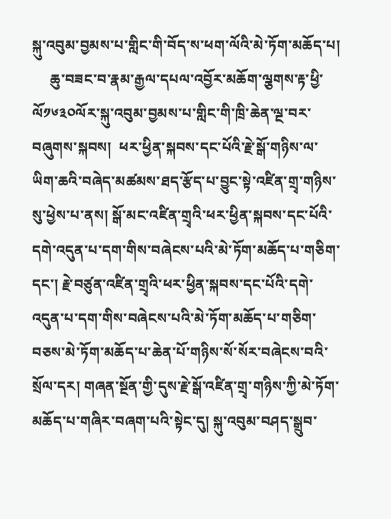སྐུ་འབུམ་བྱམས་པ་གླིང་གི་བོད་ས་ཕག་ལོའི་མེ་ཏོག་མཆོད་པ།
     ཆུ་བཟང་བ་རྣམ་རྒྱལ་དཔལ་འབྱོར་མཆོག་ལྕགས་རྟ་ཕྱི་ལོ༡༦༣༠ལོར་སྐུ་འབུམ་བྱམས་པ་གླིང་གི་ཁྲི་ཆེན་ལྔ་བར་བཞུགས་སྐབས།  ཕར་ཕྱིན་སྐབས་དང་པོའི་རྗེ་སྒོ་གཉིས་ལ་ཡིག་ཆའི་བཞེད་མཚམས་ཐད་རྩོད་པ་བྱུང་སྟེ་འཛིན་གྲྭ་གཉིས་སུ་ཕྱེས་པ་ནས། སྒོ་མང་འཛིན་གྲྭའི་ཕར་ཕྱིན་སྐབས་དང་པོའི་དགེ་འདུན་པ་དག་གིས་བཞེངས་པའི་མེ་ཏོག་མཆོད་པ་གཅིག་དང་། རྗེ་བཙུན་འཛིན་གྲྭའི་ཕར་ཕྱིན་སྐབས་དང་པོའི་དགེ་འདུན་པ་དག་གིས་བཞེངས་པའི་མེ་ཏོག་མཆོད་པ་གཅིག་བཅས་མེ་ཏོག་མཆོད་པ་ཆེན་པོ་གཉིས་སོ་སོར་བཞེངས་བའི་སྲོལ་དར། གཞན་སྔོན་གྱི་དུས་རྗེ་སྒོ་འཛིན་གྲྭ་གཉིས་ཀྱི་མེ་ཏོག་མཆོད་པ་གཞིར་བཞག་པའི་སྟེང་དུ། སྐུ་འབུམ་བཤད་སྒྲུབ་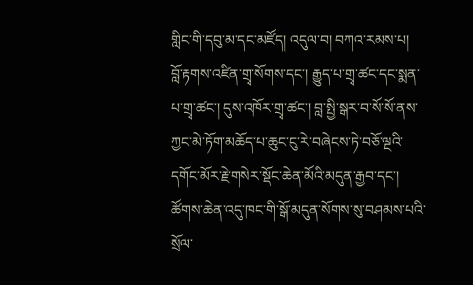གླིང་གི་དབུ་མ་དང་མཛོད། འདུལ་བ། བཀའ་རམས་པ།  བློ་རྟགས་འཛིན་གྲྭ་སོགས་དང་། རྒྱུད་པ་གྲྭ་ཚང་དང་སྨན་པ་གྲྭ་ཚང་། དུས་འཁོར་གྲྭ་ཚང་། བླ་སྤྱི་སྒར་བ་སོ་སོ་ནས་ཀྱང་མེ་ཏོག་མཆོད་པ་ཆུང་ངུ་རེ་བཞེངས་ཏེ་བཅོ་ལྔའི་དགོང་མོར་རྗེ་གསེར་སྡོང་ཆེན་མོའི་མདུན་རྒྱབ་དང་། ཚོགས་ཆེན་འདུ་ཁང་གི་སྒོ་མདུན་སོགས་སུ་བཤམས་པའི་སྲོལ་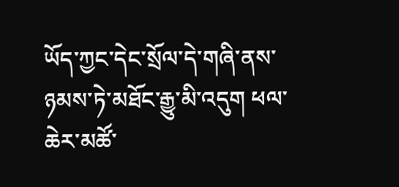ཡོད་ཀྱང་དེང་སྲོལ་དེ་གཞི་ནས་ཉམས་ཏེ་མཐོང་རྒྱུ་མི་འདུག ཕལ་ཆེར་མཚོ་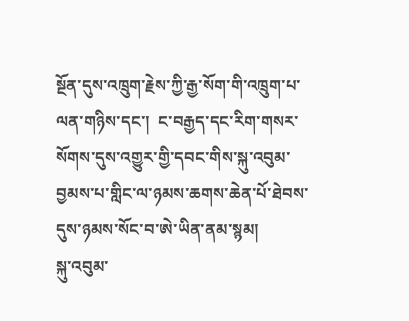སྔོན་དུས་འཁྲུག་རྗེས་ཀྱི་རྒྱ་སོག་གི་འཁྲུག་པ་ལན་གཉིས་དང་།  ང་བརྒྱད་དང་རིག་གསར་སོགས་དུས་འགྱུར་གྱི་དབང་གིས་སྐུ་འབུམ་བྱམས་པ་གླིང་ལ་ཉམས་ཆགས་ཆེན་པོ་ཐེབས་དུས་ཉམས་སོང་བ་ཨེ་ཡིན་ནམ་སྙམ།
སྐུ་འབུམ་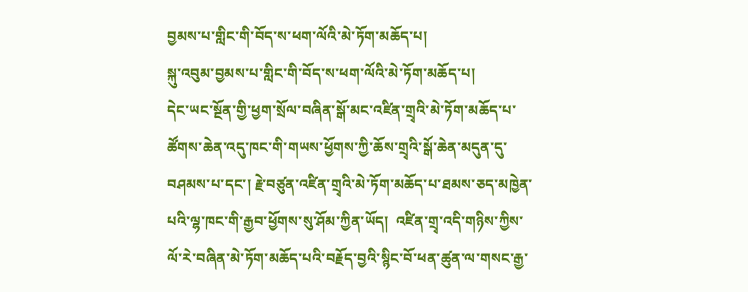བྱམས་པ་གླིང་གི་བོད་ས་ཕག་ལོའི་མེ་ཏོག་མཆོད་པ།
སྐུ་འབུམ་བྱམས་པ་གླིང་གི་བོད་ས་ཕག་ལོའི་མེ་ཏོག་མཆོད་པ།
དེང་ཡང་སྔོན་གྱི་ཕྱག་སྲོལ་བཞིན་སྒོ་མང་འཛིན་གྲྭའི་མེ་ཏོག་མཆོད་པ་ཚོགས་ཆེན་འདུ་ཁང་གི་གཡས་ཕྱོགས་ཀྱི་ཆོས་གྲྭའི་སྒོ་ཆེན་མདུན་དུ་བཤམས་པ་དང་། རྗེ་བཙུན་འཛིན་གྲྭའི་མེ་ཏོག་མཆོད་པ་ཐམས་ཅད་མཁྱེན་པའི་ལྷ་ཁང་གི་རྒྱབ་ཕྱོགས་སུ་ཤོམ་ཀྱིན་ཡོད།  འཛིན་གྲྭ་འདི་གཉིས་ཀྱིས་ལོ་རེ་བཞིན་མེ་ཏོག་མཆོད་པའི་བརྗོད་བྱའི་སྙིང་བོ་ཕན་ཚུན་ལ་གསང་རྒྱ་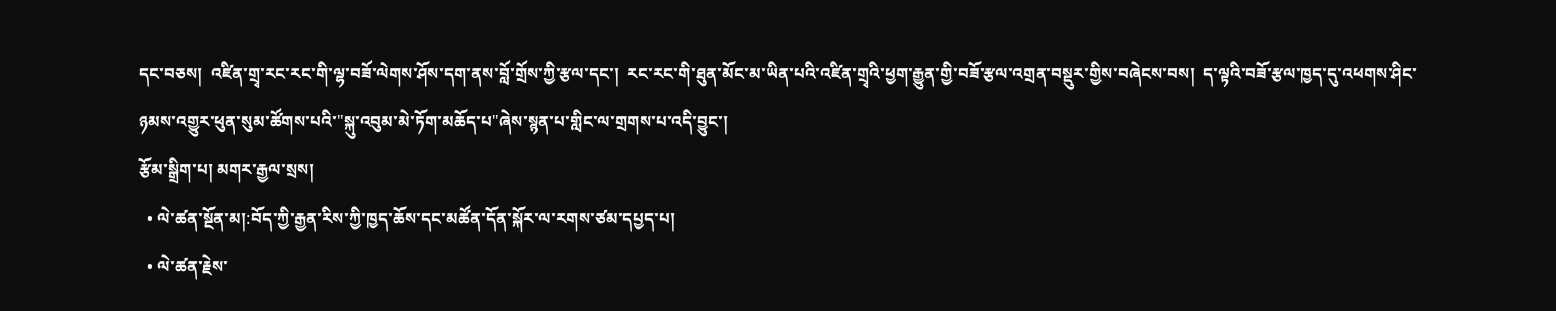དང་བཅས།  འཛིན་གྲྭ་རང་རང་གི་ལྷ་བཟོ་ལེགས་ཤོས་དག་ནས་བློ་གྲོས་ཀྱི་རྩལ་དང་།  རང་རང་གི་ཐུན་མོང་མ་ཡིན་པའི་འཛིན་གྲྭའི་ཕྱག་རྒྱུན་གྱི་བཟོ་རྩལ་འགྲན་བསྡུར་གྱིས་བཞེངས་བས།  ད་ལྟའི་བཟོ་རྩལ་ཁྱད་དུ་འཕགས་ཤིང་ཉམས་འགྱུར་ཕུན་སུམ་ཚོགས་པའི་"སྐུ་འབུམ་མེ་ཏོག་མཆོད་པ"ཞེས་སྙན་པ་གླིང་ལ་གྲགས་པ་འདི་བྱུང་།
རྩོམ་སྒྲིག་པ། མགར་རྒྱལ་སྲས།
  • ལེ་ཚན་སྔོན་མ།:བོད་ཀྱི་རྒྱན་རིས་ཀྱི་ཁྱད་ཆོས་དང་མཚོན་དོན་སྐོར་ལ་རགས་ཙམ་དཔྱད་པ།
  • ལེ་ཚན་རྗེས་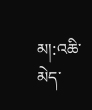མ།:འཆི་མེད་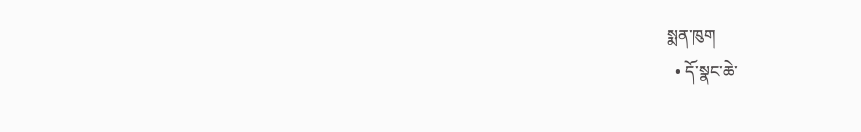སྨན་ཁུག
  • དོ་སྣང་ཆེ་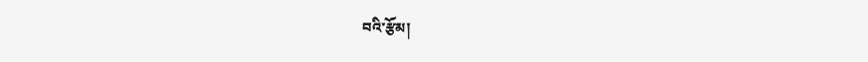བའི་རྩོམ།